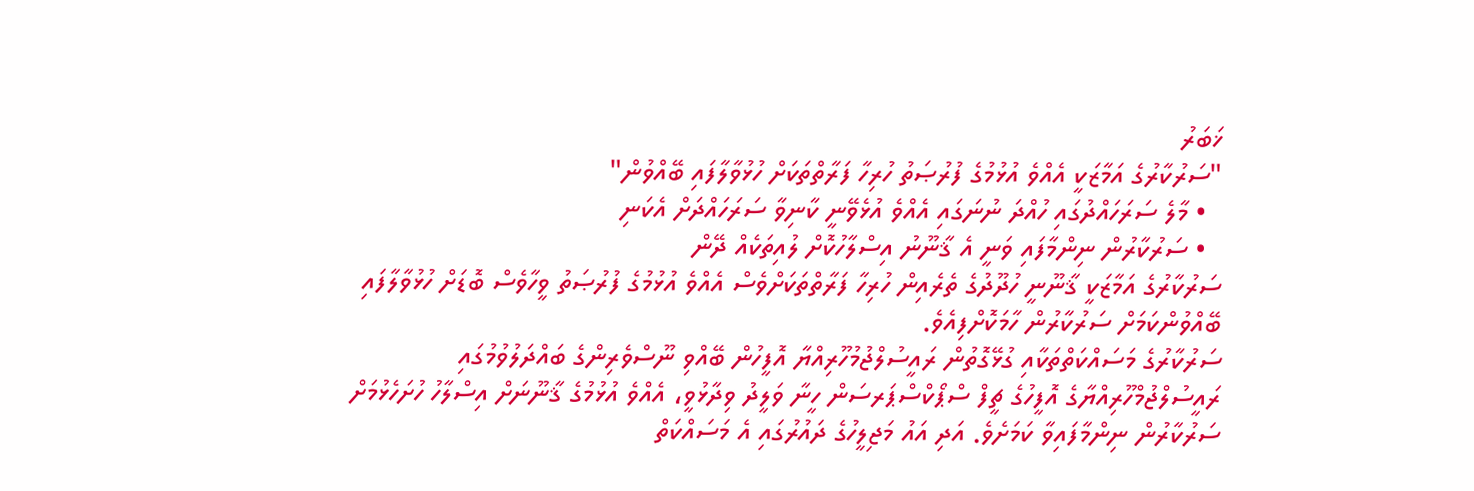ޚަބަރު
"ސަރުކާރުގެ އަމާޒަކީ އެއްވެ އުޅުމުގެ ފުރުޞަތު ހުރިހާ ފަރާތްތަކަށް ހުޅުވާލާފައި ބޭއްވުން"
  • މާލެ ސަރަހައްދުގައި ހުއްދަ ނުނަގައި އެއްވެ އުޅެވޭނީ ކާނިވާ ސަރަހައްދަށް އެކަނި
  • ސަރުކާރުން ނިންމާފައި ވަނީ އެ ޤާނޫނު އިސްލާހުކޮށް ލުއިތަކެއް ދޭން
ސަރުކާރުގެ އަމާޒަކީ ޤާނޫނީ ހުދޫދުގެ ތެރެއިން ހުރިހާ ފަރާތްތަކަށްވެސް އެއްވެ އުޅުމުގެ ފުރުޞަތު ވީހާވެސް ބޮޑަށް ހުޅުވާލާފައި ބޭއްވުންކަމަށް ސަރުކާރުން ހާމަކޮށްފިއެވެ.
ސަރުކާރުގެ މަސައްކަތްތަކާއި ގުޅޭގޮތުން ރައީސުލްޖުމުހޫރިއްޔާ އޮފީހުން ބޭއްވި ނޫސްވެރިންގެ ބައްދަލުވުމުގައި ރައީސުލްޖުމްހޫރިއްޔާގެ އޮފީހުގެ ޗީފް ސްޕޯކްސްޕަރސަން ހީނާ ވަލީދު ވިދާޅުވީ، އެއްވެ އުޅުމުގެ ޤާނޫނަށް އިސްލާހު ހުށަހެޅުމަށް ސަރުކާރުން ނިންމާފައިވާ ކަމަށެވެ. އަދި އައު މަޖިލީހުގެ ދައުރުގައި އެ މަސައްކަތް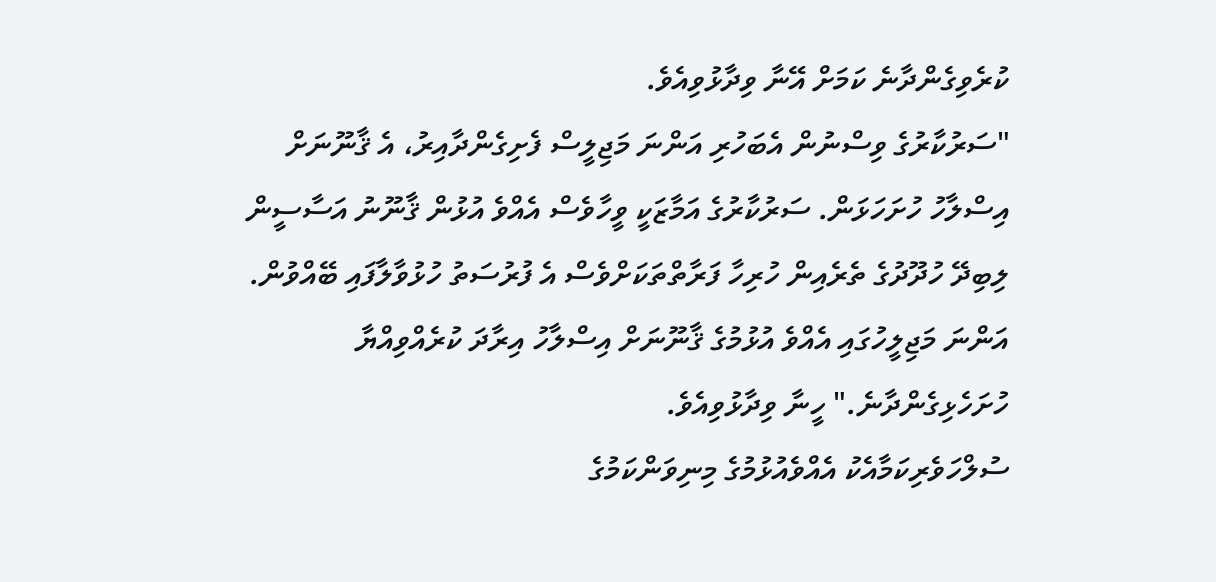ކުރެވިގެންދާނެ ކަމަށް އޭނާ ވިދާޅުވިއެވެ.
"ސަރުކާރުގެ ވިސްނުން އެބަހުރި އަންނަ މަޖިލީސް ފެށިގެންދާއިރު، އެ ޤާނޫނަށް އިސްލާހު ހުށަހަޅަން. ސަރުކާރުގެ އަމާޒަކީ ވީހާވެސް އެއްވެ އުޅުން ޤާނޫނު އަސާސީން ލިބިދޭ ހުދޫދުގެ ތެރެއިން ހުރިހާ ފަރާތްތަކަށްވެސް އެ ފުރުސަތު ހުޅުވާލާފައި ބޭއްވުން. އަންނަ މަޖިލީހުގައި އެއްވެ އުޅުމުގެ ޤާނޫނަށް އިސްލާހު އިރާދަ ކުރެއްވިއްޔާ ހުށަހެޅިގެންދާނެ." ހީނާ ވިދާޅުވިއެވެ.
ސުލްހަވެރިކަމާއެކު އެއްވެއުޅުމުގެ މިނިވަންކަމުގެ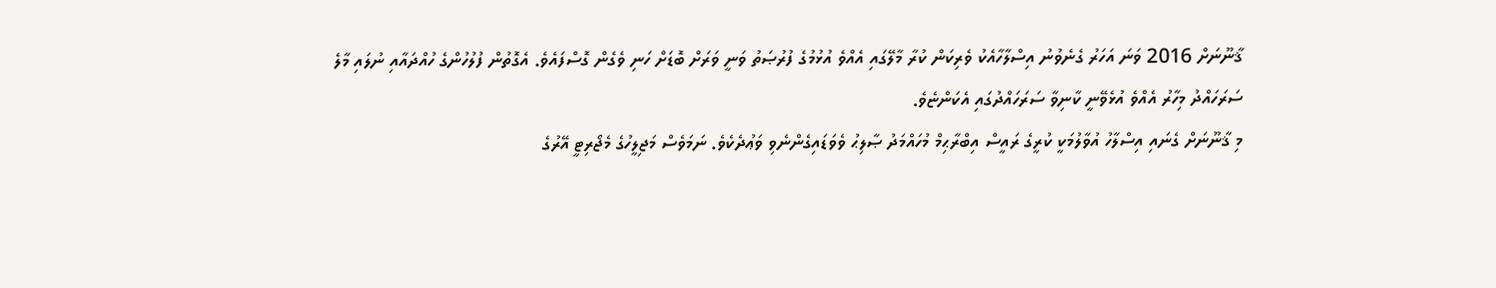ޤާނޫނަށް 2016 ވަނަ އަހަރު ގެނެވުނު އިސްލާހާއެކު ވެރިކަން ކުރާ މާލޭގައި އެއްވެ އުޅުމުގެ ފުރުޞަތު ވަނީ ވަރަށް ބޮޑަށް ހަނި ވެގެން ގޮސްފައެވެ. އެގޮތުން ފުލުހުންގެ ހުއްދައާއި ނުލައި މާލެ ސަރަހައްދު މިހާރު އެއްވެ އުޅެވޭނީ ކާނިވާ ސަރަހައްދުގައި އެކަންޏެވެ.
މި ޤާނޫނަށް ގެނައި އިސްލާހު އުވާލުމަކީ ކުރީގެ ރައީސް އިބްރާޙިމް މުހައްމަދު ޞާލިޙު ވެވަޑައިގެންނެވި ވަޢުދެކެވެ. ނަމަވެސް މަޖިލީހުގެ މެޖޯރިޓީ އޭރުގެ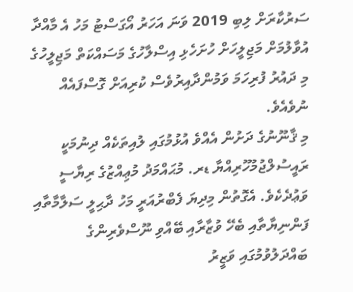ސަރުކާރަށް ލިބި 2019 ވަނަ އަހަރު އޯގަސްޓު މަހު އެ މާއްދާ އުވާލުމަށް މަޖިލީހަށް ހުށަހެޅި އިސްލާހުގެ މަސައްކަތް މަޖިލީހުގެ މި ދައުރު ފުރިހަމަ ވަމުންދާއިރުވެސް ކުރިއަށް ގޮސްފައެއް ނުވެއެވެ.
މި ޤާނޫނުގެ ދަށުން އެއްވެ އުޅުމުގައި ލުއިތަކެއް ދިނުމަކީ ރައީސުލްޖުމުހޫރިއްޔާ ޑރ. މުޙައްމަދު މުޢިއްޒުގެ ރިޔާސީ ވަޢުދެކެވެ. އެގޮތުން މިދިޔަ ފެބްރުއަރީ މަހު ދާޙިލީ ސަލާމާތާއި ފަންނިޔާތާއި ބެހޭ ވުޒާރާއި ބޭއްވި ނޫސްވެރިންގެ ބައްދަލުވުމުގައި ވަޒީރު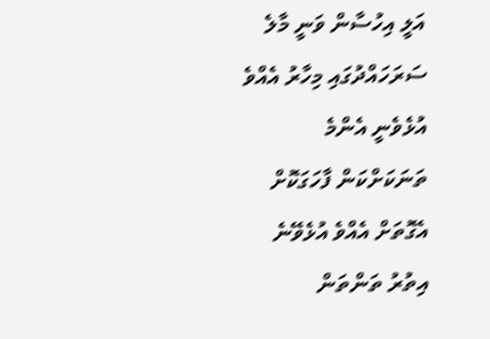އަލީ އިހުސާން ވަނީ މާލެ ސަރަހައްދުގައި މިހާރު އެއްވެ އުޅެވެނީ އެންމެ ތަނަކަށްކަން ފާހަގަކޮށް އެގޮތަށް އެއްވެ އުޅެވޭނެ އިތުރު ތަންތަން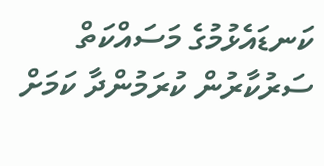ކަނޑައެޅުމުގެ މަސައްކަތް ސަރުކާރުން ކުރަމުންދާ ކަމަށް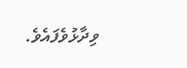ވިދާޅުވެފައެވެ.